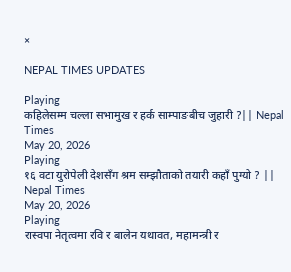×

NEPAL TIMES UPDATES

Playing
कहिलेसम्म चल्ला सभामुख र हर्क साम्पाङबीच जुहारी ?|| Nepal Times
May 20, 2026
Playing
१६ वटा युरोपेली देशसँग श्रम सम्झौताको तयारी कहाँ पुग्यो ? || Nepal Times
May 20, 2026
Playing
रास्वपा नेतृत्वमा रवि र बालेन यथावत, महामन्त्री र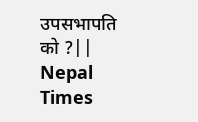उपसभापति को ?|| Nepal Times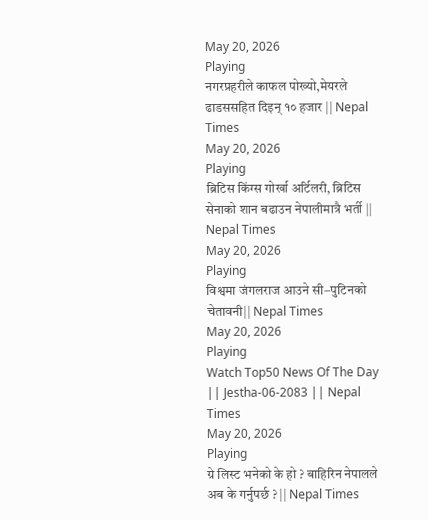May 20, 2026
Playing
नगरप्रहरीले काफल पोख्यो,मेयरले ढाडससहित दिइन् १० हजार || Nepal Times
May 20, 2026
Playing
ब्रिटिस किंग्स गोर्खा अर्टिलरी, ब्रिटिस सेनाको शान बढाउन नेपालीमात्रै भर्ती || Nepal Times
May 20, 2026
Playing
विश्वमा जंगलराज आउने सी–पुटिनको चेतावनी|| Nepal Times
May 20, 2026
Playing
Watch Top50 News Of The Day || Jestha-06-2083 || Nepal Times
May 20, 2026
Playing
ग्रे लिस्ट भनेको के हो ? बाहिरिन नेपालले अब के गर्नुपर्छ ? || Nepal Times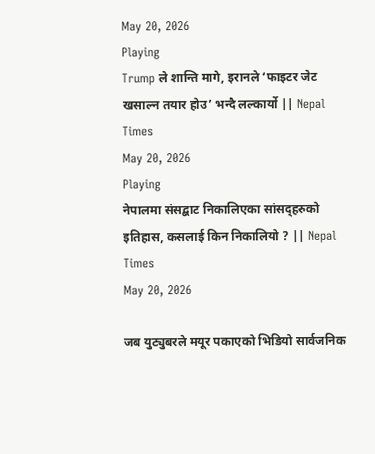May 20, 2026
Playing
Trump ले शान्ति मागे, इरानले ‘फाइटर जेट खसाल्न तयार होउ’ भन्दै लल्कार्यो || Nepal Times
May 20, 2026
Playing
नेपालमा संसद्बाट निकालिएका सांसद्हरुको इतिहास, कसलाई किन निकालियो ? || Nepal Times
May 20, 2026

जब युट्युबरले मयूर पकाएको भिडियो सार्वजनिक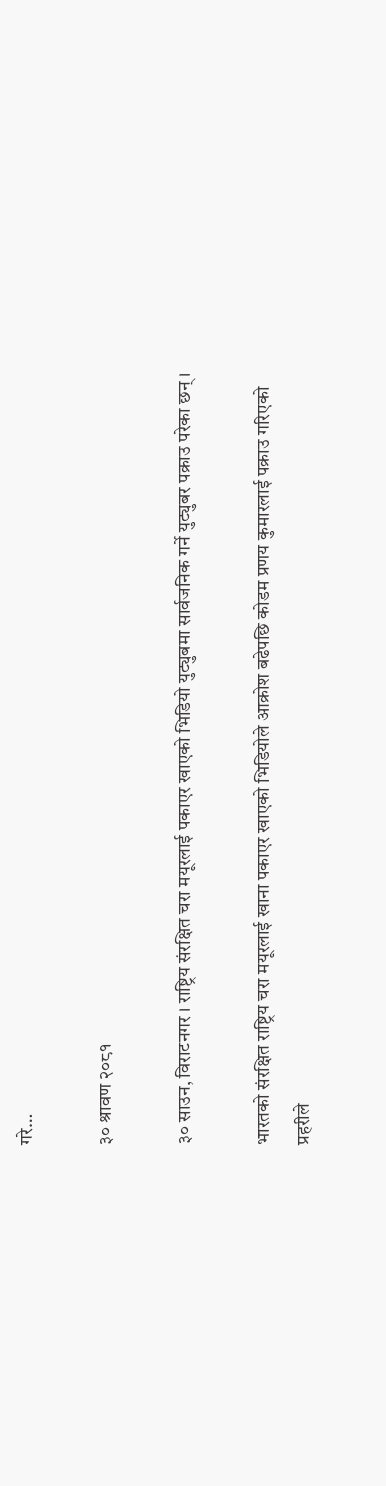गरे…

३० श्रावण २०८१

३० साउन, विराटनगर । राष्ट्रिय संरक्षित चरा मयूरलाई पकाएर खाएको भिडियो युट्युबमा सार्वजनिक गर्ने युट्युबर पक्राउ परेका छन् ।

भारतको संरक्षित राष्ट्रिय चरा मयूरलाई खाना पकाएर खाएको भिडियोले आक्रोश बढेपछि कोडम प्रणय कुमारलाई पक्राउ गरिएको प्रहरीले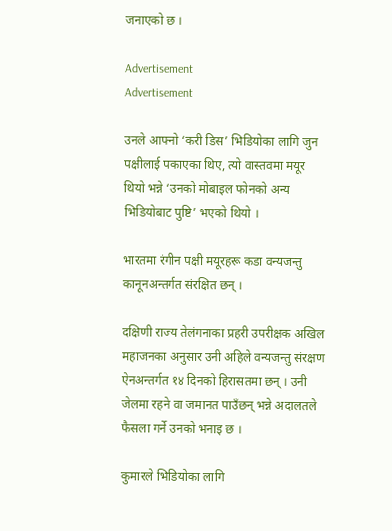जनाएको छ ।

Advertisement
Advertisement

उनले आफ्नो ‘करी डिस’ भिडियोका लागि जुन पक्षीलाई पकाएका थिए, त्यो वास्तवमा मयूर थियो भन्ने ‘उनको मोबाइल फोनको अन्य भिडियोबाट पुष्टि’ भएको थियो ।

भारतमा रंगीन पक्षी मयूरहरू कडा वन्यजन्तु कानूनअन्तर्गत संरक्षित छन् ।

दक्षिणी राज्य तेलंगनाका प्रहरी उपरीक्षक अखिल महाजनका अनुसार उनी अहिले वन्यजन्तु संरक्षण ऐनअन्तर्गत १४ दिनको हिरासतमा छन् । उनी जेलमा रहने वा जमानत पाउँछन् भन्ने अदालतले फैसला गर्ने उनको भनाइ छ ।

कुमारले भिडियोका लागि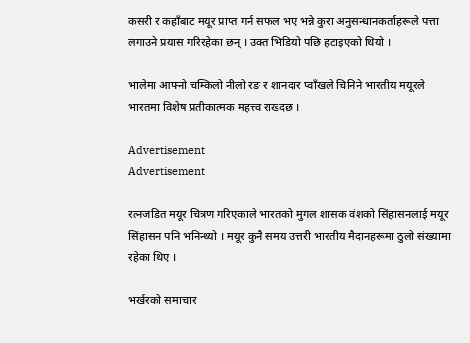कसरी र कहाँबाट मयूर प्राप्त गर्न सफल भए भन्ने कुरा अनुसन्धानकर्ताहरूले पत्ता लगाउने प्रयास गरिरहेका छन् । उक्त भिडियो पछि हटाइएको थियो ।

भालेमा आफ्नो चम्किलो नीलो रङ र शानदार प्वाँखले चिनिने भारतीय मयूरले भारतमा विशेष प्रतीकात्मक महत्त्व राख्दछ ।

Advertisement
Advertisement

रत्नजडित मयूर चित्रण गरिएकाले भारतको मुगल शासक वंशको सिंहासनलाई मयूर सिंहासन पनि भनिन्थ्यो । मयूर कुनै समय उत्तरी भारतीय मैदानहरूमा ठुलो संख्यामा रहेका थिए ।

भर्खरको समाचार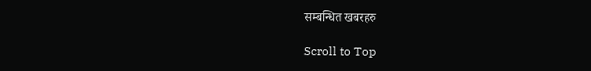सम्बन्धित खबरहरु

Scroll to Top